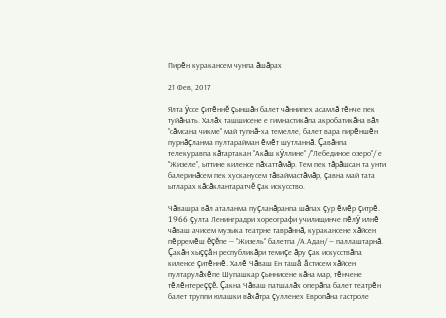Пирĕн куракансем чунпа ăшăрах

21 Фев, 2017

Ялта ÿссе çитĕннĕ çыншăн балет чăннипех асамлă тĕнче пек туйăнать. Халăх ташшисене е гимнастикăпа акробатикăна вăл "сăмсана чикме" май тупнă-ха темелле, балет вара пирĕншĕн пурнăçланма пултарайман ĕмĕт шутланнă. Çавăнпа телекуравпа кăтартакан "Акăш кÿллине" /"Лебединое озеро"/ е "Жизеле", ыттине киленсе пăхаттăмăр. Тем пек тăрăшсан та унти балеринăсем пек хусканусем тăваймастăмăр, çавна май тата ытларах кăсăклантаратчĕ çак искусство.

Чăвашра вăл аталанма пуçланăранпа шăпах çур ĕмĕр çитрĕ. 1966 çулта Ленинградри хореографи училищинче пĕлÿ илнĕ чăваш ачисем музыка театрне таврăннă, куракансене хăйсен пĕрремĕш ĕçĕпе — "Жизель" балетпа /А.Адан/ — паллаштарнă. Çакăн хыççăн республикăри темиçе ăру çак искусствăпа киленсе çитĕннĕ. Халĕ Чăваш Ен ташă ăстисем хăйсен пултарулăхĕпе Шупашкар çыннисене кăна мар, тĕнчене тĕлĕнтереççĕ. Çакна Чăваш патшалăх оперăпа балет театрĕн балет труппи юлашки вăхăтра çулленех Европăна гастроле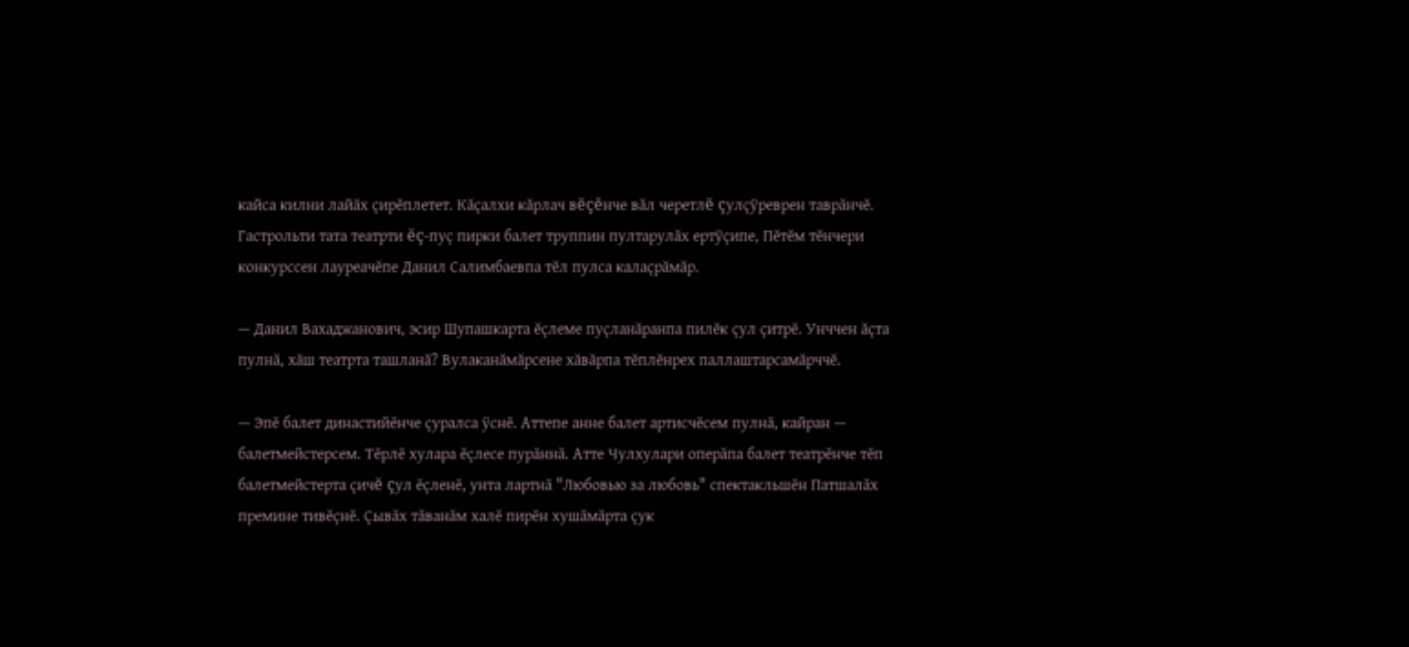кайса килни лайăх çирĕплетет. Кăçалхи кăрлач вĕçĕнче вăл черетлĕ çулçÿреврен таврăнчĕ. Гастрольти тата театрти ĕç-пуç пирки балет труппин пултарулăх ертÿçипе, Пĕтĕм тĕнчери конкурссен лауреачĕпе Данил Салимбаевпа тĕл пулса калаçрăмăр.

— Данил Вахаджанович, эсир Шупашкарта ĕçлеме пуçланăранпа пилĕк çул çитрĕ. Унччен ăçта пулнă, хăш театрта ташланă? Вулаканăмăрсене хăвăрпа тĕплĕнрех паллаштарсамăрччĕ.

— Эпĕ балет династийĕнче çуралса ÿснĕ. Аттепе анне балет артисчĕсем пулнă, кайран — балетмейстерсем. Тĕрлĕ хулара ĕçлесе пурăннă. Атте Чулхулари оперăпа балет театрĕнче тĕп балетмейстерта çичĕ çул ĕçленĕ, унта лартнă "Любовью за любовь" спектакльшĕн Патшалăх премине тивĕçнĕ. Çывăх тăванăм халĕ пирĕн хушăмăрта çук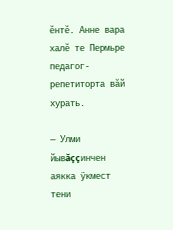ĕнтĕ. Анне вара халĕ те Пермьре педагог-репетиторта вăй хурать.

— Улми йывăççинчен аякка ÿкмест тени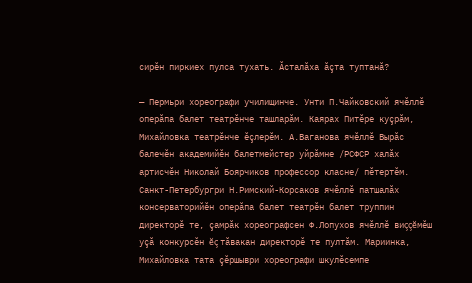сирĕн пиркиех пулса тухать. Ăсталăха ăçта туптанă?

— Пермьри хореографи училищинче. Унти П.Чайковский ячĕллĕ оперăпа балет театрĕнче ташларăм. Каярах Питĕре куçрăм, Михайловка театрĕнче ĕçлерĕм. А.Ваганова ячĕллĕ Вырăс балечĕн академийĕн балетмейстер уйрăмне /РСФСР халăх артисчĕн Николай Боярчиков профессор класне/ пĕтертĕм. Санкт-Петербургри Н.Римский-Корсаков ячĕллĕ патшалăх консерваторийĕн оперăпа балет театрĕн балет труппин директорĕ те, çамрăк хореографсен Ф.Лопухов ячĕллĕ виççĕмĕш уçă конкурсĕн ĕç тăвакан директорĕ те пултăм. Мариинка, Михайловка тата çĕршыври хореографи шкулĕсемпе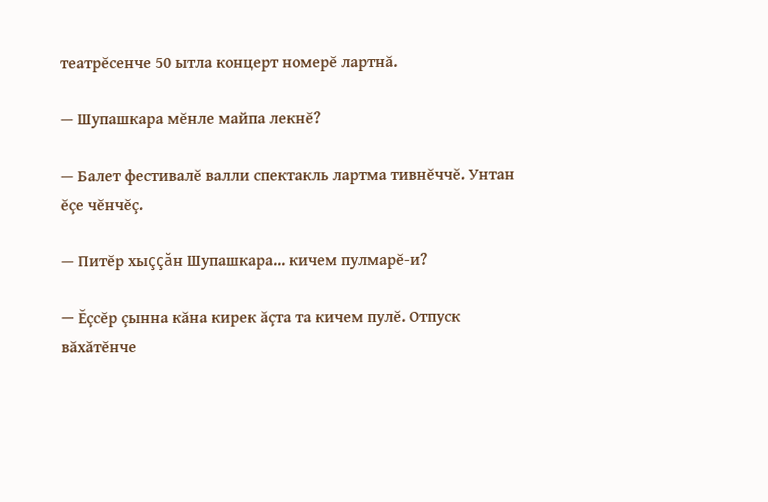театрĕсенче 50 ытла концерт номерĕ лартнă.

— Шупашкара мĕнле майпа лекнĕ?

— Балет фестивалĕ валли спектакль лартма тивнĕччĕ. Унтан ĕçе чĕнчĕç.

— Питĕр хыççăн Шупашкара... кичем пулмарĕ-и?

— Ĕçсĕр çынна кăна кирек ăçта та кичем пулĕ. Отпуск вăхăтĕнче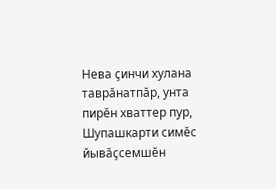Нева çинчи хулана таврăнатпăр, унта пирĕн хваттер пур, Шупашкарти симĕс йывăçсемшĕн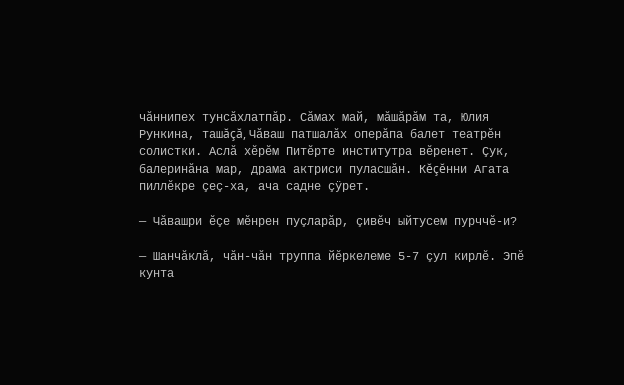чăннипех тунсăхлатпăр. Сăмах май, мăшăрăм та, Юлия Рункина, ташăçă, Чăваш патшалăх оперăпа балет театрĕн солистки. Аслă хĕрĕм Питĕрте институтра вĕренет. Çук, балеринăна мар, драма актриси пуласшăн. Кĕçĕнни Агата пиллĕкре çеç-ха, ача садне çÿрет.

— Чăвашри ĕçе мĕнрен пуçларăр, çивĕч ыйтусем пурччĕ-и?

— Шанчăклă, чăн-чăн труппа йĕркелеме 5-7 çул кирлĕ. Эпĕ кунта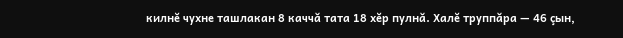килнĕ чухне ташлакан 8 каччă тата 18 хĕр пулнă. Халĕ труппăра — 46 çын,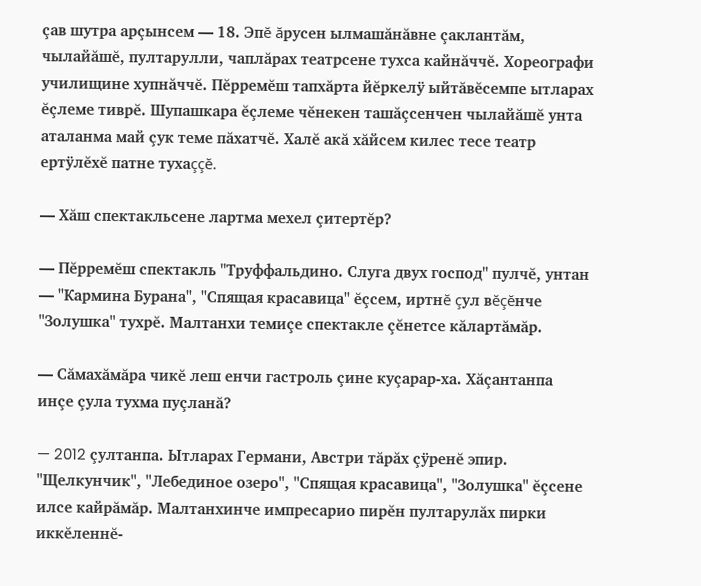çав шутра арçынсем — 18. Эпĕ ăрусен ылмашăнăвне çаклантăм, чылайăшĕ, пултарулли, чаплăрах театрсене тухса кайнăччĕ. Хореографи училищине хупнăччĕ. Пĕрремĕш тапхăрта йĕркелÿ ыйтăвĕсемпе ытларах ĕçлеме тиврĕ. Шупашкара ĕçлеме чĕнекен ташăçсенчен чылайăшĕ унта аталанма май çук теме пăхатчĕ. Халĕ акă хăйсем килес тесе театр ертÿлĕхĕ патне тухаççĕ.

— Хăш спектакльсене лартма мехел çитертĕр?

— Пĕрремĕш спектакль "Труффальдино. Слуга двух господ" пулчĕ, унтан — "Кармина Бурана", "Спящая красавица" ĕçсем, иртнĕ çул вĕçĕнче "Золушка" тухрĕ. Малтанхи темиçе спектакле çĕнетсе кăлартăмăр.

— Сăмахăмăра чикĕ леш енчи гастроль çине куçарар-ха. Хăçантанпа инçе çула тухма пуçланă?

— 2012 çултанпа. Ытларах Германи, Австри тăрăх çÿренĕ эпир. "Щелкунчик", "Лебединое озеро", "Спящая красавица", "Золушка" ĕçсене илсе кайрăмăр. Малтанхинче импресарио пирĕн пултарулăх пирки иккĕленнĕ-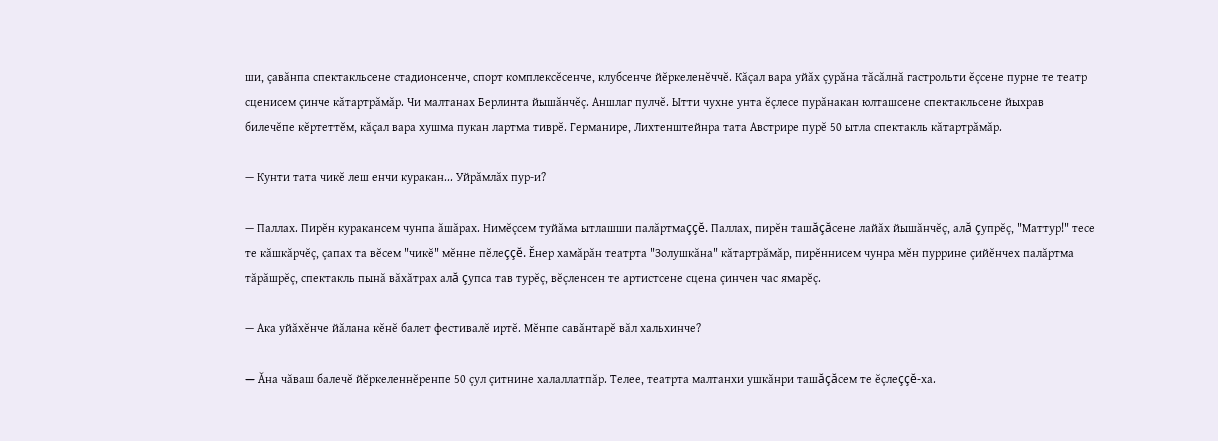ши, çавăнпа спектакльсене стадионсенче, спорт комплексĕсенче, клубсенче йĕркеленĕччĕ. Кăçал вара уйăх çурăна тăсăлнă гастрольти ĕçсене пурне те театр сценисем çинче кăтартрăмăр. Чи малтанах Берлинта йышăнчĕç. Аншлаг пулчĕ. Ытти чухне унта ĕçлесе пурăнакан юлташсене спектакльсене йыхрав билечĕпе кĕртеттĕм, кăçал вара хушма пукан лартма тиврĕ. Германире, Лихтенштейнра тата Австрире пурĕ 50 ытла спектакль кăтартрăмăр.

— Кунти тата чикĕ леш енчи куракан... Уйрăмлăх пур-и?

— Паллах. Пирĕн куракансем чунпа ăшăрах. Нимĕçсем туйăма ытлашши палăртмаççĕ. Паллах, пирĕн ташăçăсене лайăх йышăнчĕç, алă çупрĕç, "Маттур!" тесе те кăшкăрчĕç, çапах та вĕсем "чикĕ" мĕнне пĕлеççĕ. Ĕнер хамăрăн театрта "Золушкăна" кăтартрăмăр, пирĕннисем чунра мĕн пуррине çийĕнчех палăртма тăрăшрĕç, спектакль пынă вăхăтрах алă çупса тав турĕç, вĕçленсен те артистсене сцена çинчен час ямарĕç.

— Ака уйăхĕнче йăлана кĕнĕ балет фестивалĕ иртĕ. Мĕнпе савăнтарĕ вăл хальхинче?

— Ăна чăваш балечĕ йĕркеленнĕренпе 50 çул çитнине халаллатпăр. Телее, театрта малтанхи ушкăнри ташăçăсем те ĕçлеççĕ-ха.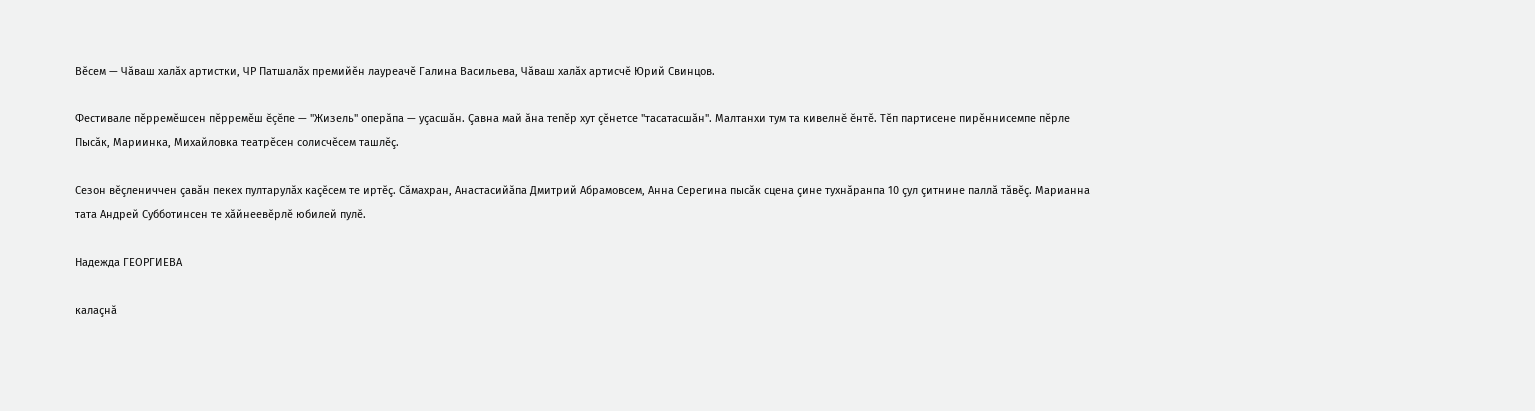Вĕсем — Чăваш халăх артистки, ЧР Патшалăх премийĕн лауреачĕ Галина Васильева, Чăваш халăх артисчĕ Юрий Свинцов.

Фестивале пĕрремĕшсен пĕрремĕш ĕçĕпе — "Жизель" оперăпа — уçасшăн. Çавна май ăна тепĕр хут çĕнетсе "тасатасшăн". Малтанхи тум та кивелнĕ ĕнтĕ. Тĕп партисене пирĕннисемпе пĕрле Пысăк, Мариинка, Михайловка театрĕсен солисчĕсем ташлĕç.

Сезон вĕçлениччен çавăн пекех пултарулăх каçĕсем те иртĕç. Сăмахран, Анастасийăпа Дмитрий Абрамовсем, Анна Серегина пысăк сцена çине тухнăранпа 10 çул çитнине паллă тăвĕç. Марианна тата Андрей Субботинсен те хăйнеевĕрлĕ юбилей пулĕ.

Надежда ГЕОРГИЕВА

калаçнă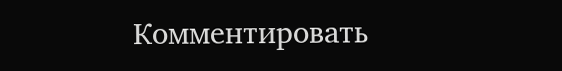Комментировать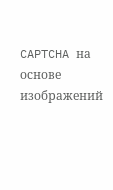CAPTCHA на основе изображений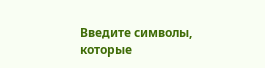Введите символы, которые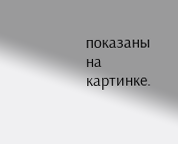показаны на картинке.